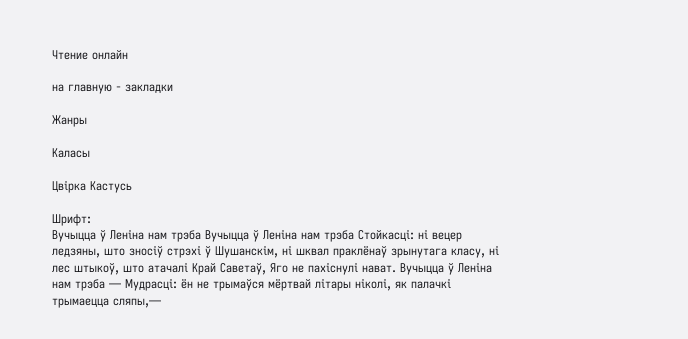Чтение онлайн

на главную - закладки

Жанры

Каласы

Цвірка Кастусь

Шрифт:
Вучыцца ў Леніна нам трэба Вучыцца ў Леніна нам трэба Стойкасці: ні вецер ледзяны, што зносіў стрэхі ў Шушанскім, ні шквал праклёнаў зрынутага класу, ні лес штыкоў, што атачалі Край Саветаў, Яго не пахіснулі нават. Вучыцца ў Леніна нам трэба — Мудрасці: ён не трымаўся мёртвай літары ніколі, як палачкі трымаецца сляпы,—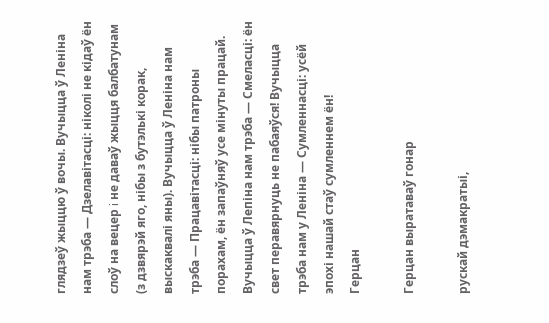глядзеў жыццю ў вочы. Вучыцца ў Леніна нам трэба — Дзелавітасці: ніколі не кідаў ён слоў на вецер i не даваў жыцця балбатунам (з дзвярэй яго, нібы з бутэлькі корак, выскаквалі яны). Вучыцца ў Леніна нам трэба — Працавітасці: нібы патроны порахам, ён запаўняў усе мінуты працай. Вучыцца ў Лепіна нам трэба — Смеласці: ён свет перавярнуць не пабаяўся! Вучыцца трэба нам у Леніна — Сумленнасці: усёй эпохі нашай стаў сумленнем ён!
Герцан

Герцан выратаваў гонар

рускай дэмакратыі,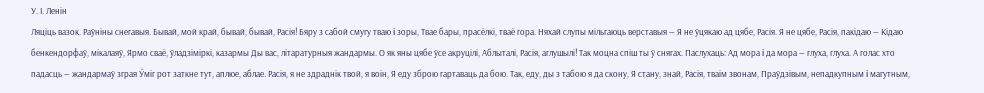У. І. Ленін
Ляціць вазок. Раўніны снегавыя. Бывай, мой край, бывай, бывай, Расія! Бяру з сабой смугу тваю i зоры, Твае бары, прасёлкі, тваё гора. Няхай слупы мільгаюць верставыя — Я не ўцякаю ад цябе, Расія. Я не цябе, Расія, пакідаю — Кідаю бенкендорфаў, мікалаяў, Ярмо сваё, ўладзіміркі, казармы Ды вас, літаратурныя жандармы. О як яны цябе ўсе акруцілі, Аблыталі, Расія, аглушылі! Так моцна спіш ты ў снягах. Паслухаць: Ад мора i да мора — глуха, глуха. А голас хто падасць — жандармаў зграя Ўміг рот заткне тут, аплюе, аблае. Расія, я не здраднік твой, я воін, Я еду зброю гартаваць да бою. Так, еду, ды з табою я да скону, Я стану, знай, Расія, тваім звонам, Праўдзівым, непадкупным i магутным,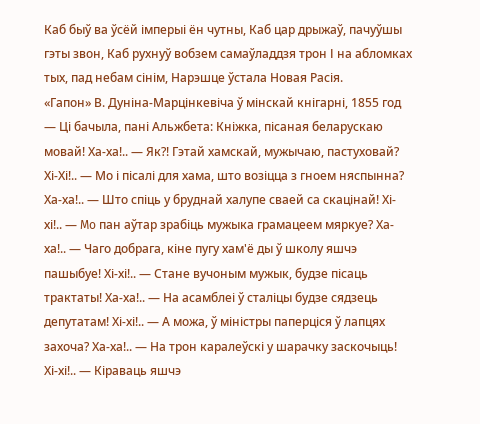Каб быў ва ўсёй імперыі ён чутны, Каб цар дрыжаў, пачуўшы гэты звон, Каб рухнуў вобзем самаўладдзя трон І на абломках тых, пад небам сінім, Нарэшце ўстала Новая Расія.
«Гапон» В. Дуніна-Марцінкевіча ў мінскай кнігарні, 1855 год — Ці бачыла, пані Альжбета: Кніжка, пісаная беларускаю мовай! Ха-ха!.. — Як?! Гэтай хамскай, мужычаю, пастуховай? Хі-Хі!.. — Мо і пісалі для хама, што возіцца з гноем няспынна? Ха-ха!.. — Што спіць у бруднай халупе сваей са скацінай! Хі-хі!.. — Mo пан аўтар зрабіць мужыка грамацеем мяркуе? Ха-ха!.. — Чаго добрага, кіне пугу хам'ё ды ў школу яшчэ пашыбуе! Хі-хі!.. — Стане вучоным мужык, будзе пісаць трактаты! Ха-ха!.. — На асамблеі ў сталіцы будзе сядзець депутатам! Хі-хі!.. — А можа, ў міністры паперціся ў лапцях захоча? Ха-ха!.. — На трон каралеўскі у шарачку заскочыць! Хі-хі!.. — Кіраваць яшчэ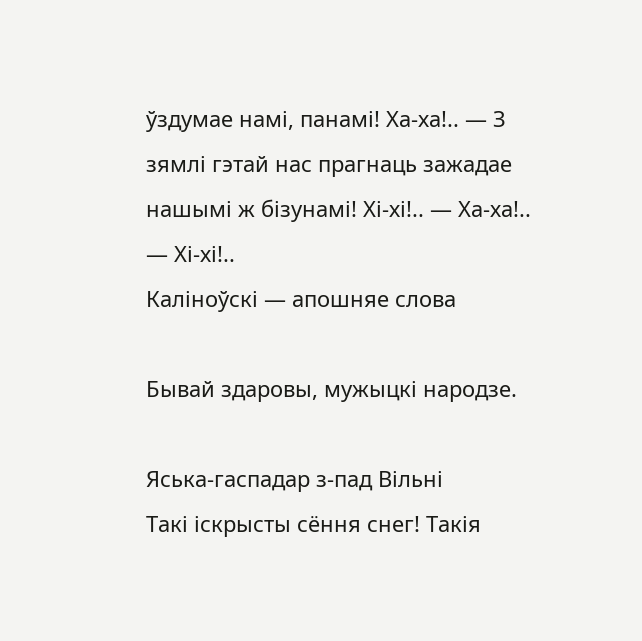ўздумае намі, панамі! Ха-ха!.. — З зямлі гэтай нас прагнаць зажадае нашымі ж бізунамі! Хі-хі!.. — Ха-ха!.. — Хі-хі!..
Каліноўскі — апошняе слова

Бывай здаровы, мужыцкі народзе.

Яська-гаспадар з-пад Вільні
Такі іскрысты сёння снег! Такія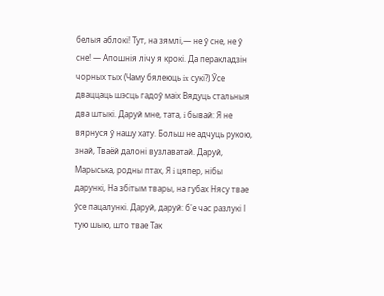белыя аблокі! Тут, на зямлі,— не ў сне, не ў сне! — Апошнія лічу я крокі. Да перакладзін чорных тых (Чаму бялеюць ix сукі?) Ўсе дваццаць шэсць гадоў маіх Вядуць стальныя два штыкі. Даруй мне, тата, i бывай: Я не вярнуся ў нашу хату. Больш не адчуць рукою, знай, Тваёй далоні вузлаватай. Даруй, Марыська, родны птах, Я i цяпер, нібы дарункі, На збітым твары, на губах Нясу твае ўсе пацалункі. Даруй, даруй: б'е час разлукі І тую шыю, што твае Так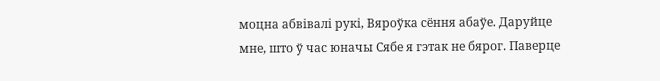моцна абвівалі рукі, Вяроўка сёння абаўе. Даруйце мне, што ў час юначы Сябе я гэтак не бярог. Паверце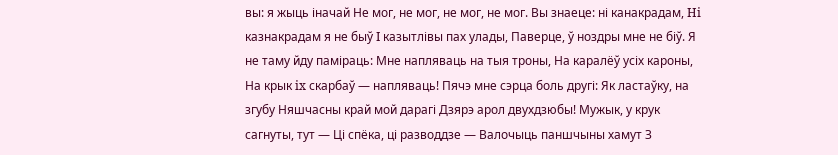вы: я жыць іначай Не мог, не мог, не мог, не мог. Вы знаеце: ні канакрадам, Hi казнакрадам я не быў I казытлівы пах улады, Паверце, ў ноздры мне не біў. Я не таму йду паміраць: Мне напляваць на тыя троны, На каралёў усіх кароны, На крык ix скарбаў — напляваць! Пячэ мне сэрца боль другі: Як ластаўку, на згубу Няшчасны край мой дарагі Дзярэ арол двухдзюбы! Мужык, у крук сагнуты, тут — Ці спёка, ці разводдзе — Валочыць паншчыны хамут З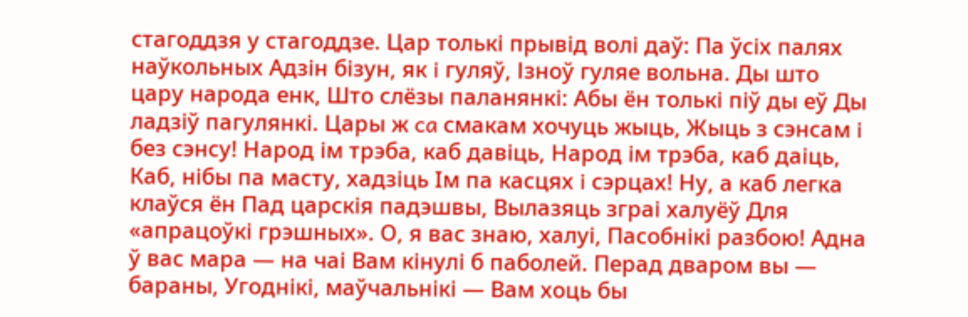стагоддзя у стагоддзе. Цар толькі прывід волі даў: Па ўсіх палях наўкольных Адзін бізун, як i гуляў, Ізноў гуляе вольна. Ды што цару народа енк, Што слёзы паланянкі: Абы ён толькі піў ды еў Ды ладзіў пагулянкі. Цары ж ca смакам хочуць жыць, Жыць з сэнсам i без сэнсу! Народ ім трэба, каб давіць, Народ ім трэба, каб даіць, Каб, нібы па масту, хадзіць Iм па касцях i сэрцах! Ну, а каб легка клаўся ён Пад царскія падэшвы, Вылазяць зграі халуёў Для «апрацоўкі грэшных». О, я вас знаю, халуі, Пасобнікі разбою! Адна ў вас мара — на чаі Вам кінулі б паболей. Перад дваром вы — бараны, Угоднікі, маўчальнікі — Вам хоць бы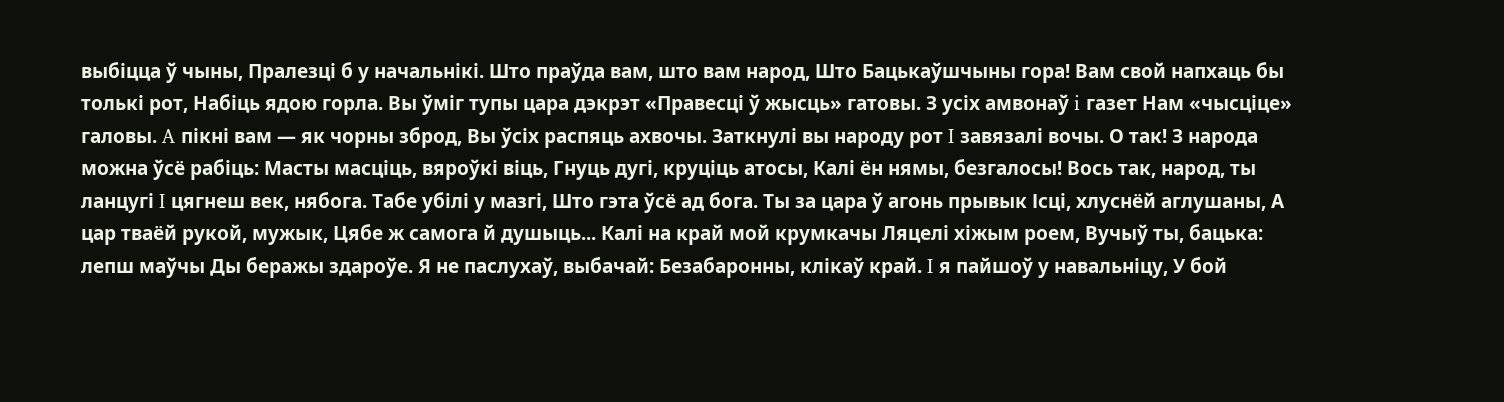выбіцца ў чыны, Пралезці б у начальнікі. Што праўда вам, што вам народ, Што Бацькаўшчыны гора! Вам свой напхаць бы толькі рот, Набіць ядою горла. Вы ўміг тупы цара дэкрэт «Правесці ў жысць» гатовы. З усіх амвонаў i газет Нам «чысціце» галовы. A пікні вам — як чорны зброд, Вы ўсіх распяць ахвочы. Заткнулі вы народу рот I завязалі вочы. О так! З народа можна ўсё рабіць: Масты масціць, вяроўкі віць, Гнуць дугі, круціць атосы, Калі ён нямы, безгалосы! Вось так, народ, ты ланцугі I цягнеш век, нябога. Табе убілі у мазгі, Што гэта ўсё ад бога. Ты за цара ў агонь прывык Ісці, хлуснёй аглушаны, А цар тваёй рукой, мужык, Цябе ж самога й душыць... Калі на край мой крумкачы Ляцелі хіжым роем, Вучыў ты, бацька: лепш маўчы Ды беражы здароўе. Я не паслухаў, выбачай: Безабаронны, клікаў край. I я пайшоў у навальніцу, У бой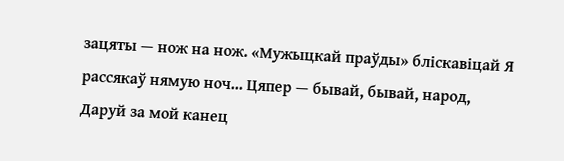зацяты — нож на нож. «Мужыцкай праўды» бліскавіцай Я рассякаў нямую ноч... Цяпер — бывай, бывай, народ, Даруй за мой канец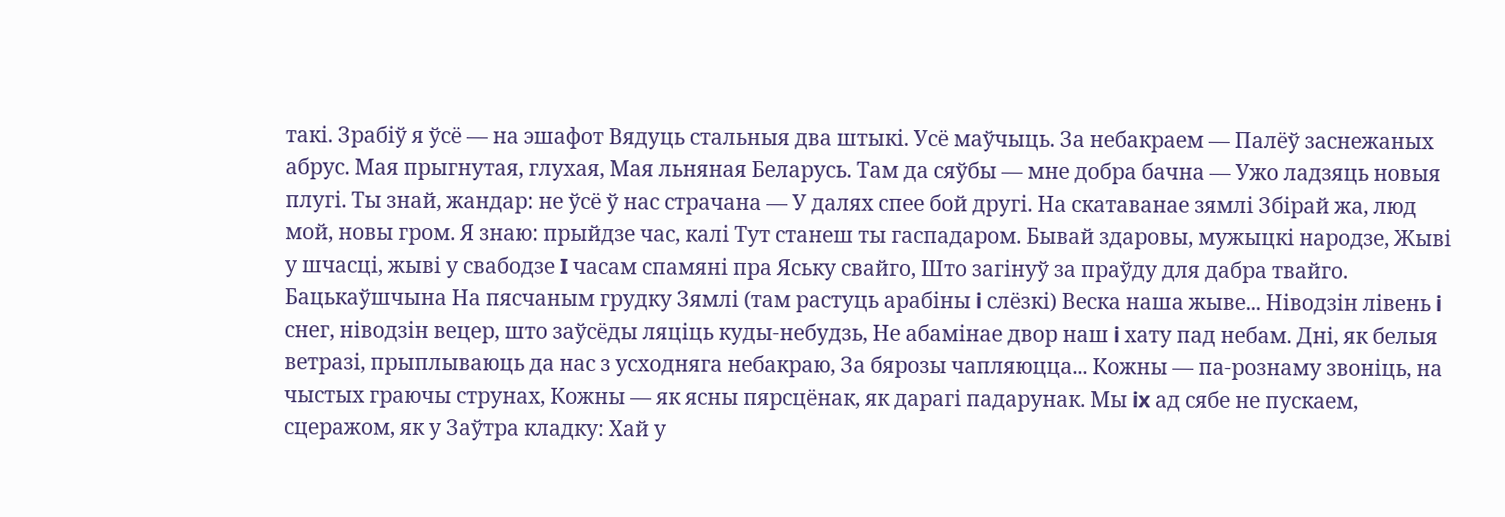такі. Зрабіў я ўсё — на эшафот Вядуць стальныя два штыкі. Усё маўчыць. За небакраем — Палёў заснежаных абрус. Мая прыгнутая, глухая, Мая льняная Беларусь. Там да сяўбы — мне добра бачна — Ужо ладзяць новыя плугі. Ты знай, жандар: не ўсё ў нас страчана — У далях спее бой другі. На скатаванае зямлі Збірай жа, люд мой, новы гром. Я знаю: прыйдзе час, калі Тут станеш ты гаспадаром. Бывай здаровы, мужыцкі народзе, Жыві у шчасці, жыві у свабодзе I часам спамяні пра Яську свайго, Што загінуў за праўду для дабра твайго.
Бацькаўшчына На пясчаным грудку Зямлі (там растуць арабіны i слёзкі) Веска наша жыве... Ніводзін лівень i снег, ніводзін вецер, што заўсёды ляціць куды-небудзь, Не абамінае двор наш i хату пад небам. Дні, як белыя ветразі, прыплываюць да нас з усходняга небакраю, За бярозы чапляюцца... Кожны — па-рознаму звоніць, на чыстых граючы струнах, Кожны — як ясны пярсцёнак, як дарагі падарунак. Мы ix ад сябе не пускаем, сцеражом, як у Заўтра кладку: Хай у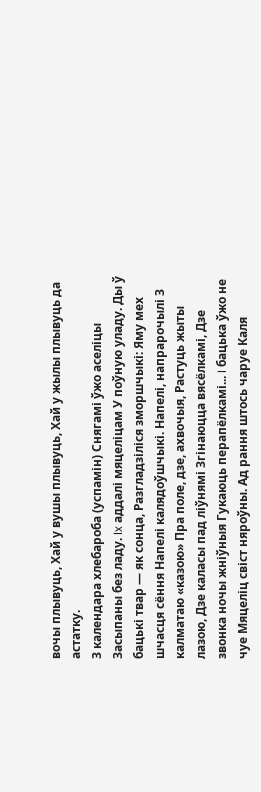вочы плывуць, Хай у вушы плывуць, Хай у жылы плывуць да астатку.
З календара хлебароба (успамін) Снягамі ўжо аселіцы Засыпаны без ладу. Ix аддалі мяцеліцам У поўную уладу. Ды ў бацькі твар — як сонца, Разгладзіліся зморшчыкі: Яму мех шчасця сёння Напелі калядоўшчыкі. Напелі, напрарочылі З калматаю «казою» Пра поле, дзе, ахвочыя, Растуць жыты лазою, Дзе каласы пад ліўнямі Згінаюцца вясёлкамі, Дзе звонка ночы жніўныя Гукаюць перапёлкамі... I бацька ўжо не чуе Мяцеліц свіст няроўны. Ад рання штось чаруе Каля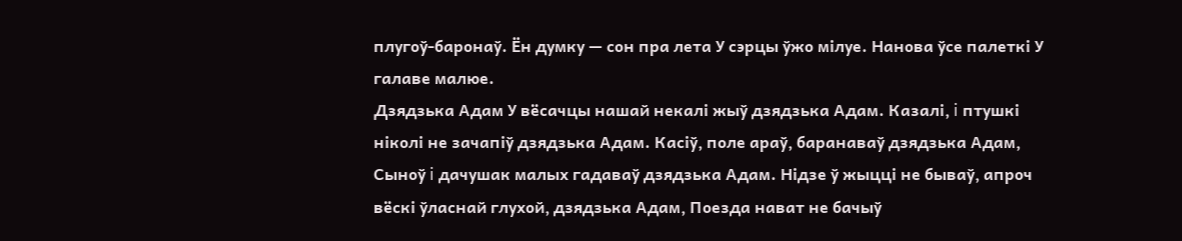плугоў-баронаў. Ён думку — сон пра лета У сэрцы ўжо мілуе. Нанова ўсе палеткі У галаве малюе.
Дзядзька Адам У вёсачцы нашай некалі жыў дзядзька Адам. Казалі, i птушкі ніколі не зачапіў дзядзька Адам. Касіў, поле араў, баранаваў дзядзька Адам, Сыноў i дачушак малых гадаваў дзядзька Адам. Нідзе ў жыцці не бываў, апроч вёскі ўласнай глухой, дзядзька Адам, Поезда нават не бачыў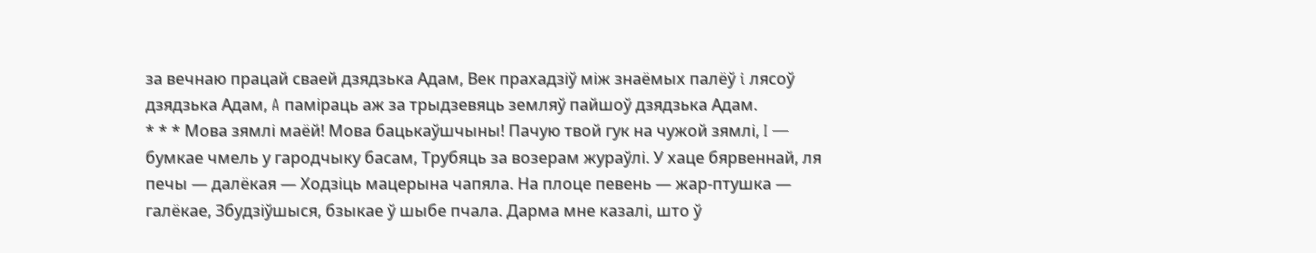за вечнаю працай сваей дзядзька Адам, Век прахадзіў між знаёмых палёў i лясоў дзядзька Адам, A паміраць аж за трыдзевяць земляў пайшоў дзядзька Адам.
* * * Мова зямлі маёй! Мова бацькаўшчыны! Пачую твой гук на чужой зямлі, I — бумкае чмель у гародчыку басам, Трубяць за возерам жураўлі. У хаце бярвеннай, ля печы — далёкая — Ходзіць мацерына чапяла. На плоце певень — жар-птушка — галёкае, Збудзіўшыся, бзыкае ў шыбе пчала. Дарма мне казалі, што ў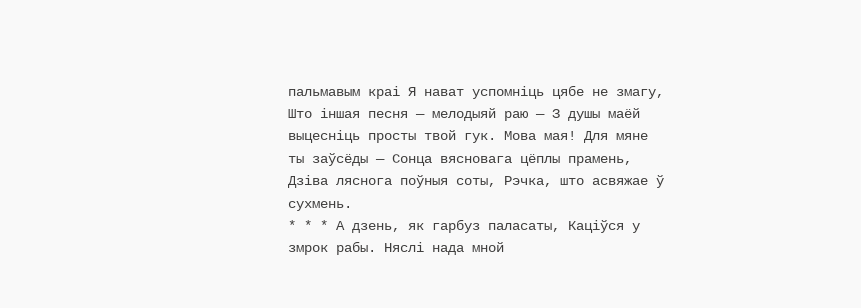пальмавым краі Я нават успомніць цябе не змагу, Што іншая песня — мелодыяй раю — З душы маёй выцесніць просты твой гук. Мова мая! Для мяне ты заўсёды — Сонца вясновага цёплы прамень, Дзіва ляснога поўныя соты, Рэчка, што асвяжае ў сухмень.
* * * А дзень, як гарбуз паласаты, Каціўся у змрок рабы. Няслі нада мной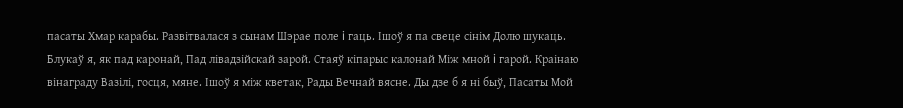пасаты Хмар карабы. Развітвалася з сынам Шэрае поле i гаць. Ішоў я па свеце сінім Долю шукаць. Блукаў я, як пад каронай, Пад лівадзійскай зарой. Стаяў кіпарыс калонай Між мной i гарой. Краінаю вінаграду Вазілі, госця, мяне. Ішоў я між кветак, Рады Вечнай вясне. Ды дзе б я ні быў, Пасаты Мой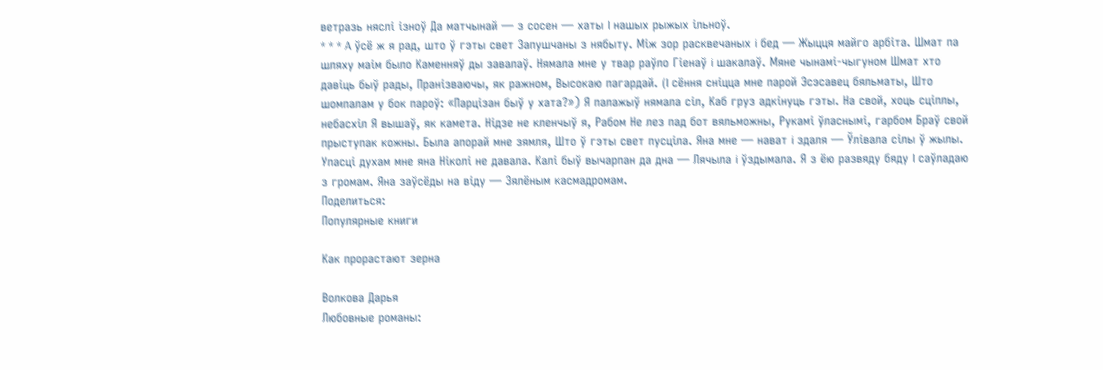ветразь няслі ізноў Да матчынай — з сосен — хаты I нашых рыжых ільноў.
* * * A ўсё ж я рад, што ў гэты свет Запушчаны з нябыту. Між зор расквечаных i бед — Жыцця майго арбіта. Шмат па шляху маім было Каменняў ды завалаў. Нямала мне у твар раўло Гіенаў i шакалаў. Мяне чынамі-чыгуном Шмат хто давіць быў рады, Пранізваючы, як ражном, Высокаю пагардай. (I сёння сніцца мне парой Эсэсавец бяльматы, Што шомпалам у бок пароў: «Парцізан быў у хата?») Я палажыў нямала сіл, Каб груз адкінуць гэты. На свой, хоць сціплы, небасхіл Я вышаў, як камета. Нідзе не кленчыў я, Рабом Не лез пад бот вяльможны, Рукамі ўласнымі, гарбом Браў свой прыступак кожны. Была апорай мне зямля, Што ў гэты свет пусціла. Яна мне — нават i здаля — Ўлівала сілы ў жылы. Упасці духам мне яна Ніколі не давала. Калі быў вычарпан да дна — Лячыла i ўздымала. Я з ёю развяду бяду I саўладаю з громам. Яна заўсёды на віду — Зялёным касмадромам.
Поделиться:
Популярные книги

Как прорастают зерна

Волкова Дарья
Любовные романы: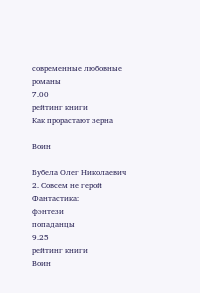современные любовные романы
7.00
рейтинг книги
Как прорастают зерна

Воин

Бубела Олег Николаевич
2. Совсем не герой
Фантастика:
фэнтези
попаданцы
9.25
рейтинг книги
Воин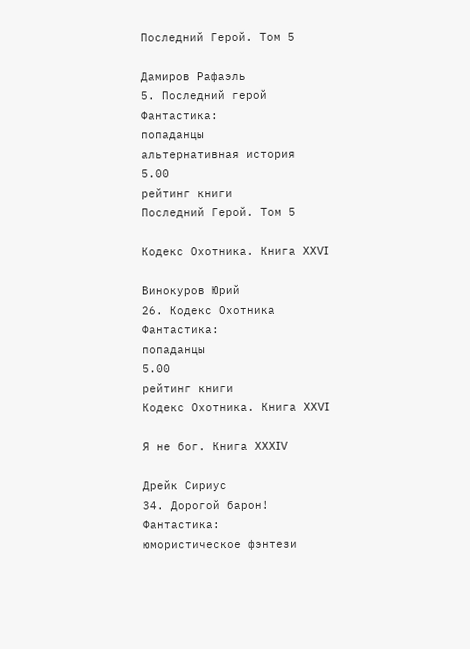Последний Герой. Том 5

Дамиров Рафаэль
5. Последний герой
Фантастика:
попаданцы
альтернативная история
5.00
рейтинг книги
Последний Герой. Том 5

Кодекс Охотника. Книга XXVI

Винокуров Юрий
26. Кодекс Охотника
Фантастика:
попаданцы
5.00
рейтинг книги
Кодекс Охотника. Книга XXVI

Я не бог. Книга XXXIV

Дрейк Сириус
34. Дорогой барон!
Фантастика:
юмористическое фэнтези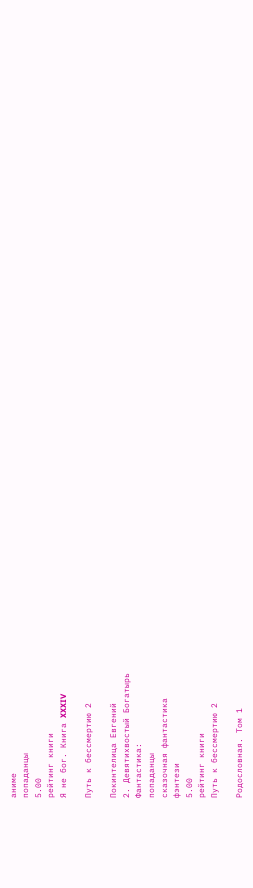аниме
попаданцы
5.00
рейтинг книги
Я не бог. Книга XXXIV

Путь к бессмертию 2

Покинтелица Евгений
2. Девятихвостый Богатырь
Фантастика:
попаданцы
сказочная фантастика
фэнтези
5.00
рейтинг книги
Путь к бессмертию 2

Родословная. Том 1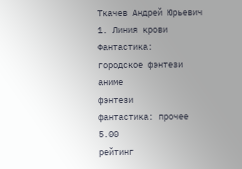Ткачев Андрей Юрьевич
1. Линия крови
Фантастика:
городское фэнтези
аниме
фэнтези
фантастика: прочее
5.00
рейтинг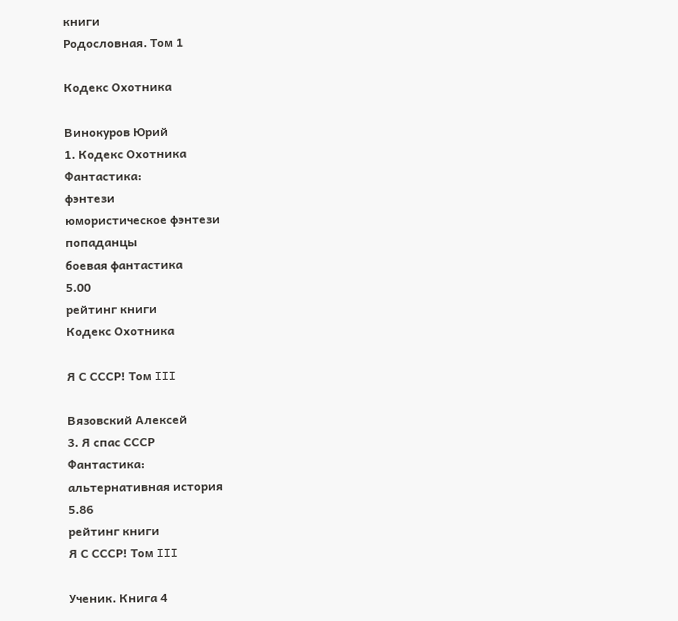книги
Родословная. Том 1

Кодекс Охотника

Винокуров Юрий
1. Кодекс Охотника
Фантастика:
фэнтези
юмористическое фэнтези
попаданцы
боевая фантастика
5.00
рейтинг книги
Кодекс Охотника

Я С СССР! Том III

Вязовский Алексей
3. Я спас СССР
Фантастика:
альтернативная история
5.86
рейтинг книги
Я С СССР! Том III

Ученик. Книга 4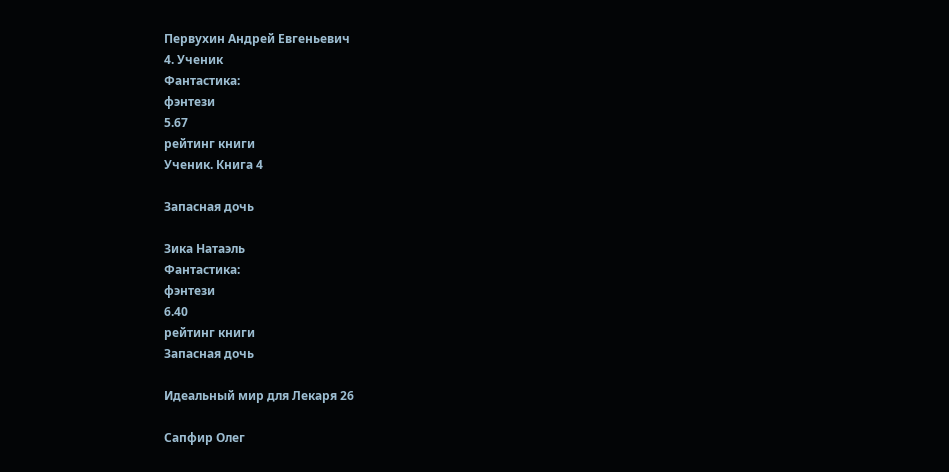Первухин Андрей Евгеньевич
4. Ученик
Фантастика:
фэнтези
5.67
рейтинг книги
Ученик. Книга 4

Запасная дочь

Зика Натаэль
Фантастика:
фэнтези
6.40
рейтинг книги
Запасная дочь

Идеальный мир для Лекаря 26

Сапфир Олег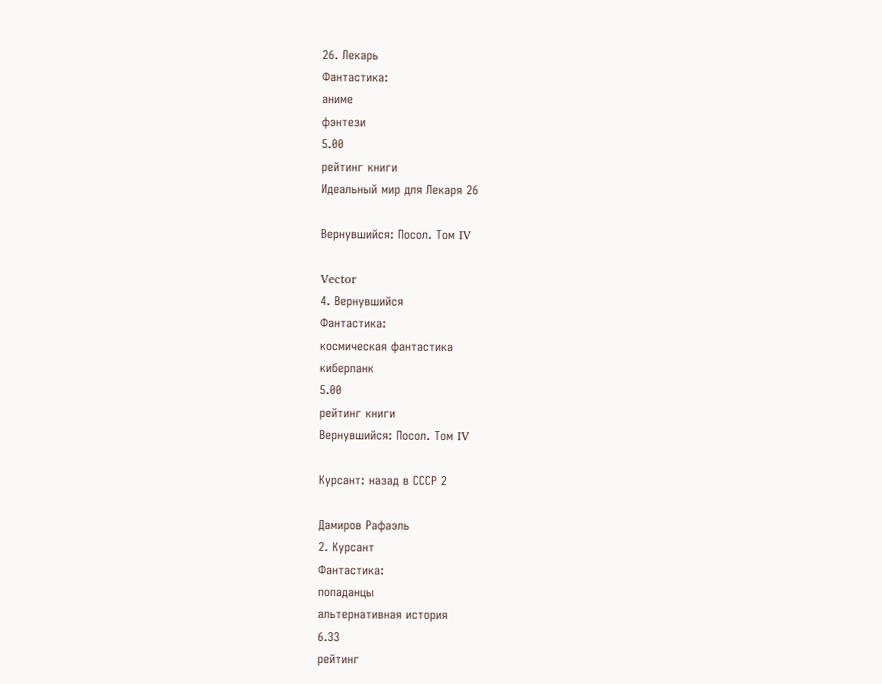26. Лекарь
Фантастика:
аниме
фэнтези
5.00
рейтинг книги
Идеальный мир для Лекаря 26

Вернувшийся: Посол. Том IV

Vector
4. Вернувшийся
Фантастика:
космическая фантастика
киберпанк
5.00
рейтинг книги
Вернувшийся: Посол. Том IV

Курсант: назад в СССР 2

Дамиров Рафаэль
2. Курсант
Фантастика:
попаданцы
альтернативная история
6.33
рейтинг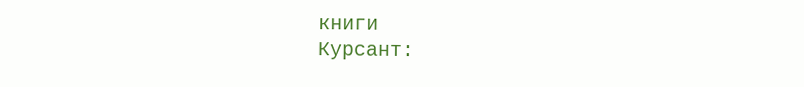книги
Курсант: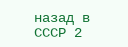назад в СССР 2